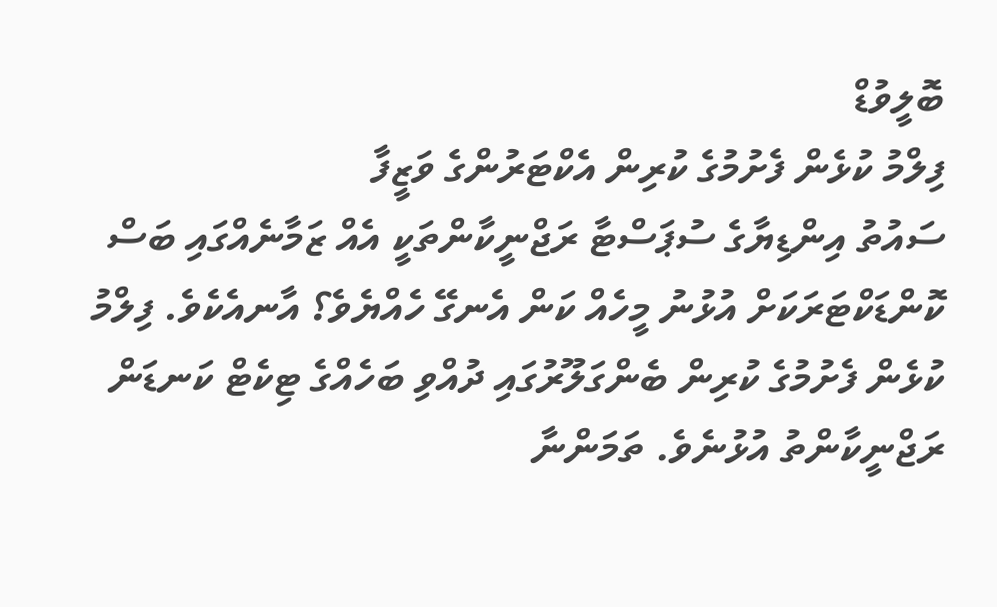ބޮލީވުޑް
ފިލްމު ކުޅެން ފެށުމުގެ ކުރިން އެކްޓަރުންގެ ވަޒީފާ
ސައުތު އިންޑިޔާގެ ސުޕަސްޓާ ރަޖްނީކާންތަކީ އެއް ޒަމާނެއްގައި ބަސް ކޮންޑަކްޓަރަކަށް އުޅުނު މީހެއް ކަން އެނގޭ ހެއްޔެވެ؟ އާނއެކެވެ. ފިލްމު ކުޅެން ފެށުމުގެ ކުރިން ބެންގަލޫރުގައި ދުއްވި ބަހެއްގެ ޓިކެޓް ކަނޑަން ރަޖްނީކާންތު އުޅުނެވެ. ތަމަންނާ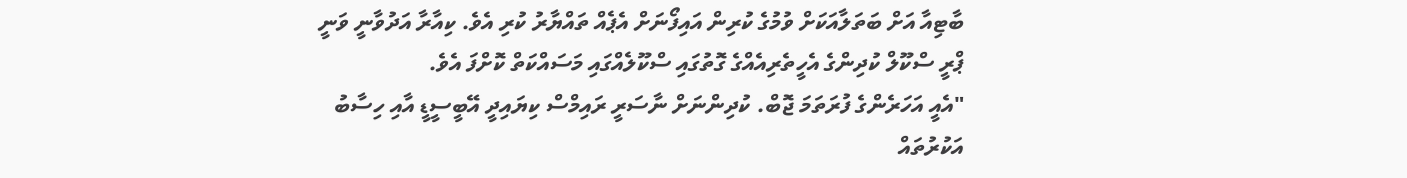ބާޓިއާ އަށް ބަތަލާއަކަށް ވުމުގެ ކުރިން އައިފޯނަށް އެޕެއް ތައްޔާރު ކުރި އެވެ. ކިއާރާ އަދުވާނީ ވަނީ ޕްރީ ސްކޫލް ކުދިންގެ އެހީތެރިއެއްގެ ގޮތުގައި ސްކޫލެއްގައި މަސައްކަތް ކޮށްފަ އެވެ.
"އެއީ އަހަރެންގެ ފުރަތަމަ ޖޮބް. ކުދިންނަށް ނާސަރީ ރައިމްސް ކިޔައިދީ އޭބީސީޑީ އާއި ހިސާބު އަކުރުތައް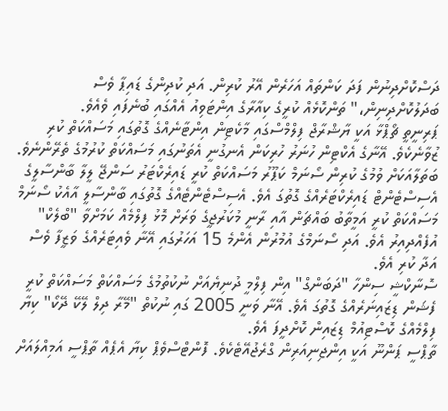ދަސްކޮށްދިނުން ފަދަ ކަންތައް އަހަރެން އޭރު ކުރިން. އަދި ކުދިންގެ ޑައިޕާ ވެސް ބަދަލުކޮށްދިނިން،" ތަންކޮޅެއް ކުރީގެ ކިއާރާގެ އިންޓަވިއު އެއްގައި ބުނެފައި ވެއެވެ.
ޕަރިނީތީ ޗޯޕްޅާ އަކީ ޔާޝްރާޖް ފިލްމްސްގައި މާކެޓިން އިންޓާނެއްގެ ގޮތުގައި މަސައްކަތް ކުރި ޒުވާނެކެވެ. އޭނާގެ އެކްޓިން ހުނަރު ހުރިކަން އެނގުނީ އެތަނުގައި މަސައްކަތް ކުރުމުގެ ތެރޭންނެވެ.
ބަތަލާއަކަށް ވުމުގެ ކުރިން ސޯނަމް ކަޕޫރު މަސައްކަތް ކުރީ ޑައިރެކްޓަރު ސަންޖޭ ލީލާ ބާންސާލީގެ އެސިސްޓެންޓް ޑައިރެކްޓަރެއްގެ ގޮތުގަ އެވެ. އެސިސްޓެންޓެއްގެ ގޮތުގައި ބާންސާލީ އާއެކު ސޯނަމް މަސައްކަތް ކުރީ އަމީތާބު ބައްޗަން އާއި ރާނީ މުކަރުޖީގެ ވަރަށް މޮޅު ފިލްމެއް ކަމަށްވާ "ބްލެކް" އުފެއްދިއިރު އެވެ. އަދި ސޯނަމްގެ އުމުރުން އެންމެ 15 އަހަރުގައި އޭނާ ވެއިޓަރެއްގެ ވަޒީފާ ވެސް އަދާ ކުރި އެވެ.
ސޮނާކްޝީ ސިންހާ "ދަބަންގް" އިން ފިލްމީ ދުނިޔެއަށް ނުކުތުމުގެ މަސައްކަތް މަސައްކަތް ކުރީ ފެޝަން ޑިޒައިނަރެއްގެ ގޮތުގަ އެވެ. އޭނާ ވަނީ 2005 ގައި ނުކުތް "މޭރާ ދިލް ލޭކޭ ދޭކޯ" ކިޔާ ފިލްމެއްގެ ކޮސްޓިއުމް ޑިޒައިން ކޮށްދީފަ އެވެ.
ތާޕްސީ ޕަންނޫ އަކީ އިންޖިނިއަރިން ގްރެޖުއޭޓެކެވެ. ފޮންޓްސްވެޕް ކިޔާ އެޕެއް ތާޕްސީ އަމިއްލައަށް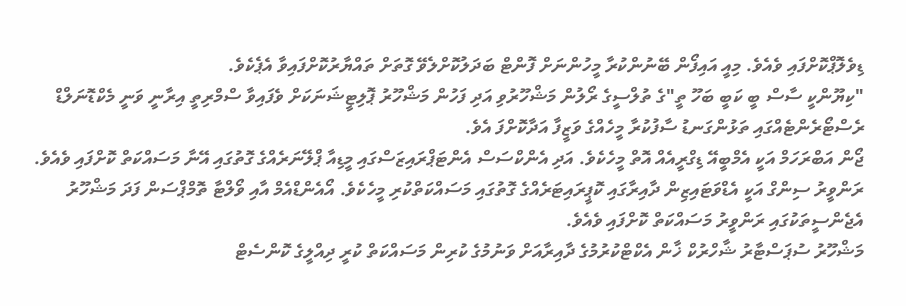ޑިވެލޮޕްކޮށްފައި ވެއެވެ. މިއީ އައިފޯން ބޭނުންކުރާ މީހުންނަށް ފޮންޓް ބަދަލުކޮށްލެވޭ ގޮތަށް ތައްޔާރުކޮށްފައިވާ އެޕެކެވެ.
"ކިޔޫންކީ ސާސް ބީ ކަބީ ބަހޫ ތީ"ގެ ތުލްސީގެ ރޯލުން މަޝްހޫރުވި އަދި ފަހުން މަޝްހޫރު ޕޮލިޓީޝަނަކަށް ވެފައިވާ ސްމްރިތީ އިރާނީ ވަނީ މެކްޑޮނަލްޑް ރެސްޓޯރެންޓެއްގައި ތަޅުންގަނޑު ސާފުކުރާ މީހެއްގެ ވަޒީފާ އަދާކޮށްފަ އެވެ.
ޖޯން އަބްރަހަމް އަކީ އެމްބީއޭ ޑިގްރީއެއް އޮތް މީހެކެވެ. އަދި އެންކްސަސް އެންޓަޕްރައިޒަސްގައި މީޑިއާ ޕްލޭނަރެއްގެ ގޮތުގައި އޭނާ މަސައްކަތް ކޮށްފައި ވެއެވެ.
ރަންވީރު ސިންގް އަކީ އެޑްވަޓައިޒިން ދާއިރާގައި ކޮޕީރައިޓަރެއްގެ ގޮތުގައި މަސައްކަތްކުރި މީހެކެވެ. އޯއެންޑްއެމް އާއި ވޯލްޓާ ތޮމްޕްސަން ފަދަ މަޝްހޫރު އެޖެންސީތަކުގައި ރަންވީރު މަސައްކަތް ކޮށްފައި ވެއެވެ.
މަޝްހޫރު ސުޕަސްޓާރު ޝާހްރުކް ޚާން އެކްޓްކުރުމުގެ ދާއިރާއަށް ވަނުމުގެ ކުރިން މަސައްކަތް ކުރީ ދިއްލީގެ ކޮންސެޓް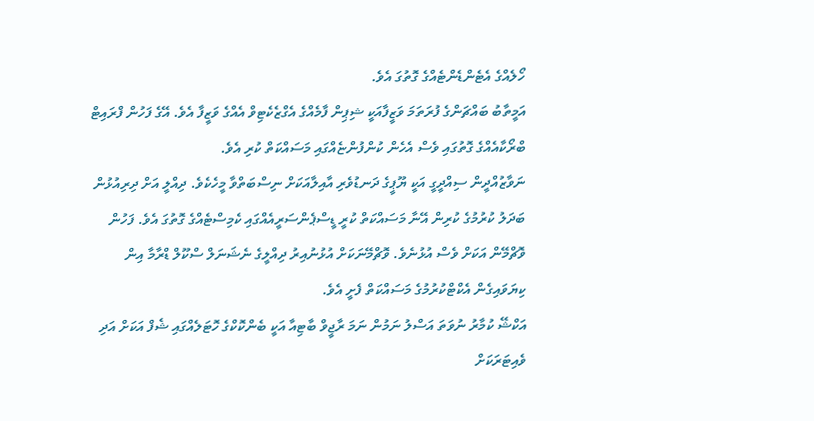ހޯލެއްގެ އެޓެންޑެންޓެއްގެ ގޮތުގަ އެވެ.
އަމީތާބު ބައްޗަންގެ ފުރަތަމަ ވަޒީފާއަކީ ޝިޕިން ފާމެއްގެ އެގްޒެކެޓިވް އެއްގެ ވަޒީފާ އެވެ. އޭގެ ފަހުން ފްރައިޓް ބްރޯކާއެއްގެ ގޮތުގައި ވެސް އެހެން ކުންފުންޏެއްގައި މަސައްކަތް ކުރި އެވެ.
ނަވާޒުއްދީން ސިއްދީގީ އަކީ ޔޫޕީގެ ދަނޑުވެރި އާއިލާއަކަށް ނިސްބަތްވާ މީހެކެވެ. ދިއްލީ އަށް ދިރިއުޅުން ބަދަލު ކުރުމުގެ ކުރިން އޭނާ މަސައްކަތް ކުރީ ޑީސްޕެންސަރީއެއްގައި ކެމިސްޓެއްގެ ގޮތުގަ އެވެ. ފަހުން ވޮޗްމޭން އަކަށް ވެސް އުޅުނެވެ. ވޮޗްމޭނަކަށް އުޅުނުއިރު ދިއްލީގެ ނެޝަނަލް ސްކޫލް ޑްރާމާ އިން ކިޔަވައިގެން އެކްޓްކުރުމުގެ މަސައްކަތް ފެށީ އެވެ.
އަކްޝޭ ކުމާރު ނުވަތަ އަސްލު ނަމުން ނަމަ ރާޖީވް ބާޓިއާ އަކީ ބެންކޮކްގެ ހޮޓަލެއްގައި ޝެފް އަކަށް އަދި ވެއިޓަރަކަށް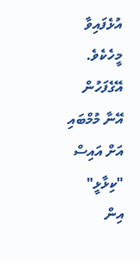އުޅެފައިވާ މީހެކެވެ. އޭގެފަހުން އޭނާ މުމްބައި އަށް އައިސް "ކިޅާޅީ" އިން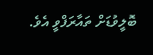ބޮލީވުޑަށް ތައާރަފްވީ އެވެ.